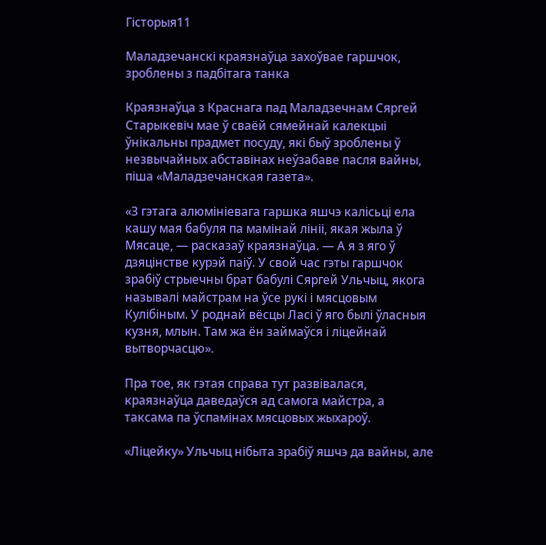Гісторыя11

Маладзечанскі краязнаўца захоўвае гаршчок, зроблены з падбітага танка

Краязнаўца з Краснага пад Маладзечнам Сяргей Старыкевіч мае ў сваёй сямейнай калекцыі ўнікальны прадмет посуду, які быў зроблены ў незвычайных абставінах неўзабаве пасля вайны, піша «Маладзечанская газета».

«З гэтага алюмініевага гаршка яшчэ калісьці ела кашу мая бабуля па мамінай лініі, якая жыла ў Мясаце, — расказаў краязнаўца. — А я з яго ў дзяцінстве курэй паіў. У свой час гэты гаршчок зрабіў стрыечны брат бабулі Сяргей Ульчыц, якога называлі майстрам на ўсе рукі і мясцовым Кулібіным. У роднай вёсцы Ласі ў яго былі ўласныя кузня, млын. Там жа ён займаўся і ліцейнай вытворчасцю».

Пра тое, як гэтая справа тут развівалася, краязнаўца даведаўся ад самога майстра, а таксама па ўспамінах мясцовых жыхароў.

«Ліцейку» Ульчыц нібыта зрабіў яшчэ да вайны, але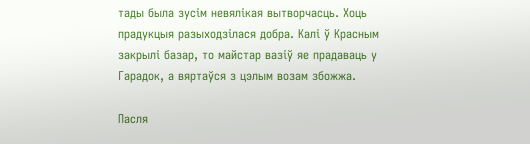тады была зусім невялікая вытворчасць. Хоць прадукцыя разыходзілася добра. Калі ў Красным закрылі базар, то майстар вазіў яе прадаваць у Гарадок, а вяртаўся з цэлым возам збожжа.

Пасля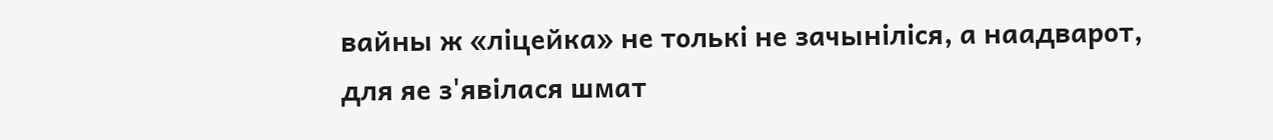вайны ж «ліцейка» не толькі не зачыніліся, а наадварот, для яе з'явілася шмат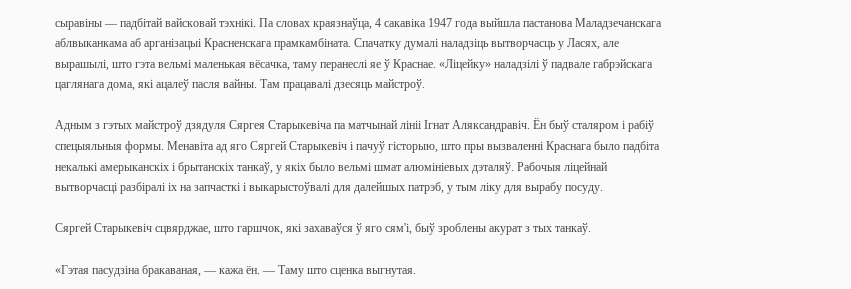сыравіны — падбітай вайсковай тэхнікі. Па словах краязнаўца, 4 сакавіка 1947 года выйшла пастанова Маладзечанскага аблвыканкама аб арганізацыі Красненскага прамкамбіната. Спачатку думалі наладзіць вытворчасць у Ласях, але вырашылі, што гэта вельмі маленькая вёсачка, таму перанеслі яе ў Краснае. «Ліцейку» наладзілі ў падвале габрэйскага цаглянага дома, які ацалеў пасля вайны. Там працавалі дзесяць майстроў.

Адным з гэтых майстроў дзядуля Сяргея Старыкевіча па матчынай лініі Ігнат Аляксандравіч. Ён быў сталяром і рабіў спецыяльныя формы. Менавіта ад яго Сяргей Старыкевіч і пачуў гісторыю, што пры вызваленні Краснага было падбіта некалькі амерыканскіх і брытанскіх танкаў, у якіх было вельмі шмат алюмініевых дэталяў. Рабочыя ліцейнай вытворчасці разбіралі іх на запчасткі і выкарыстоўвалі для далейшых патрэб, у тым ліку для вырабу посуду.

Сяргей Старыкевіч сцвярджае, што гаршчок, які захаваўся ў яго сям'і, быў зроблены акурат з тых танкаў.

«Гэтая пасудзіна бракаваная, — кажа ён. — Таму што сценка выгнутая.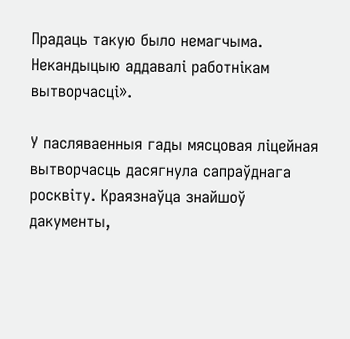Прадаць такую было немагчыма. Некандыцыю аддавалі работнікам вытворчасці».

У пасляваенныя гады мясцовая ліцейная вытворчасць дасягнула сапраўднага росквіту. Краязнаўца знайшоў дакументы,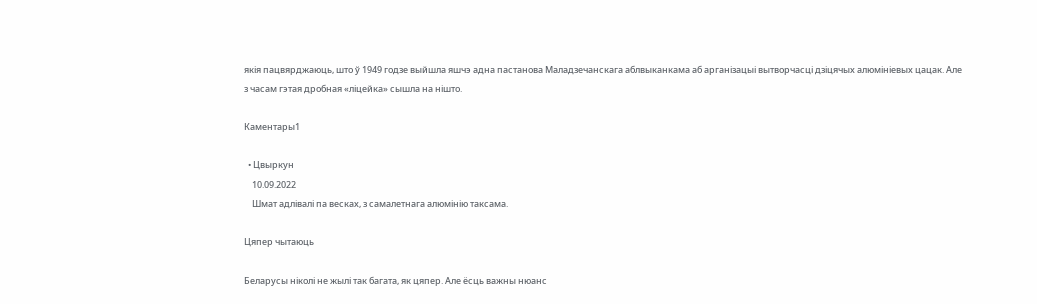якія пацвярджаюць, што ў 1949 годзе выйшла яшчэ адна пастанова Маладзечанскага аблвыканкама аб арганізацыі вытворчасці дзіцячых алюмініевых цацак. Але з часам гэтая дробная «ліцейка» сышла на нішто.

Каментары1

  • Цвыркун
    10.09.2022
    Шмат адлiвалi па весках, з самалетнага алюмiнiю таксама.

Цяпер чытаюць

Беларусы ніколі не жылі так багата, як цяпер. Але ёсць важны нюанс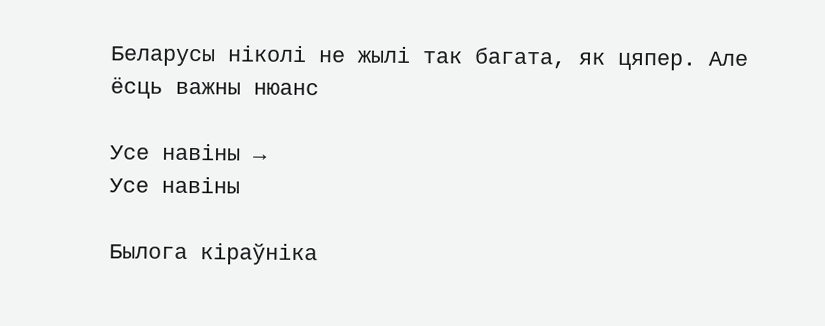Беларусы ніколі не жылі так багата, як цяпер. Але ёсць важны нюанс

Усе навіны →
Усе навіны

Былога кіраўніка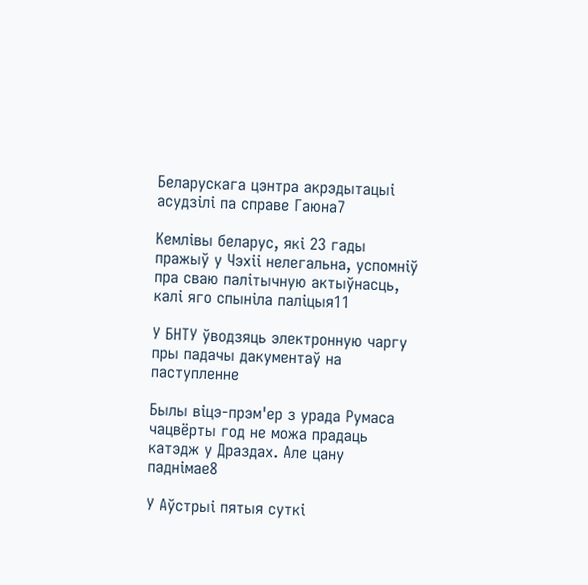Беларускага цэнтра акрэдытацыі асудзілі па справе Гаюна7

Кемлівы беларус, які 23 гады пражыў у Чэхіі нелегальна, успомніў пра сваю палітычную актыўнасць, калі яго спыніла паліцыя11

У БНТУ ўводзяць электронную чаргу пры падачы дакументаў на паступленне

Былы віцэ-прэм'ер з урада Румаса чацвёрты год не можа прадаць катэдж у Драздах. Але цану паднімае8

У Аўстрыі пятыя суткі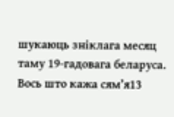шукаюць зніклага месяц таму 19‑гадовага беларуса. Вось што кажа сям’я13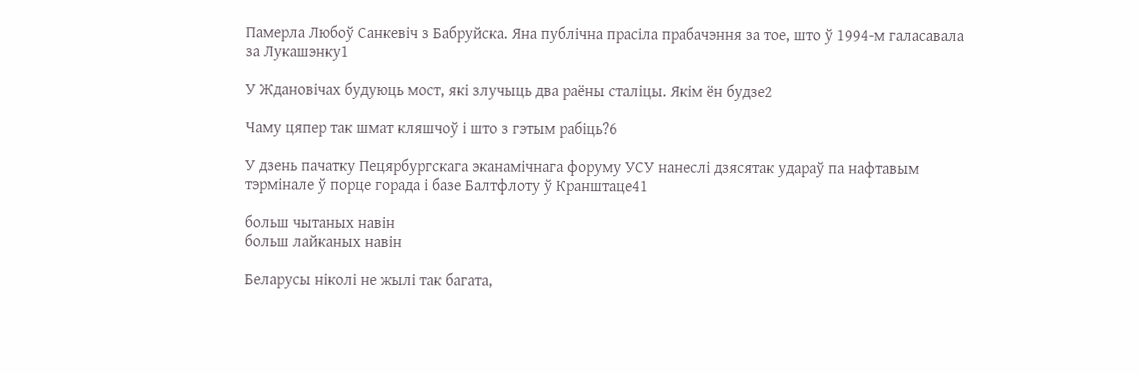Памерла Любоў Санкевіч з Бабруйска. Яна публічна прасіла прабачэння за тое, што ў 1994‑м галасавала за Лукашэнку1

У Ждановічах будуюць мост, які злучыць два раёны сталіцы. Якім ён будзе2

Чаму цяпер так шмат кляшчоў і што з гэтым рабіць?6

У дзень пачатку Пецярбургскага эканамічнага форуму УСУ нанеслі дзясятак удараў па нафтавым тэрмінале ў порце горада і базе Балтфлоту ў Кранштаце41

больш чытаных навін
больш лайканых навін

Беларусы ніколі не жылі так багата,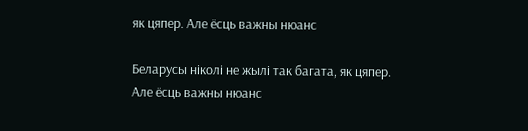як цяпер. Але ёсць важны нюанс

Беларусы ніколі не жылі так багата, як цяпер. Але ёсць важны нюанс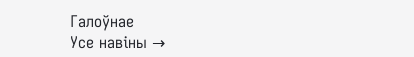Галоўнае
Усе навіны →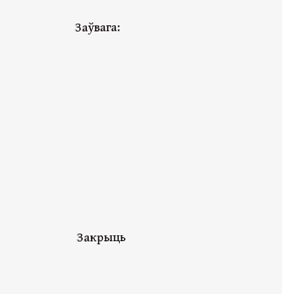Заўвага:









Закрыць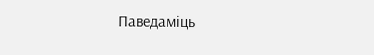Паведаміць